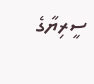ސީރިޔާގެ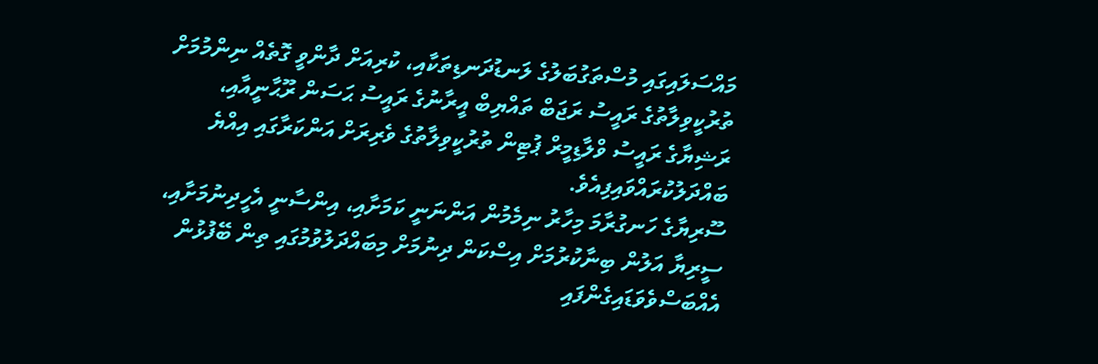މައްސަލައިގައި މުސްތަގުބަލުގެ ލަނޑުދަނޑިތަކާއި، ކުރިއަށް ދާންވީ ގޮތެއް ނިންމުމަށް ތުރުކީވިލާތުގެ ރައީސު ރަޖަބް ތައްޔިބް އީރާނުގެ ރައީސު ޙަސަން ރޫޙާނީއާއި، ރަޝިޔާގެ ރައީސު ވްލާޑިމީރް ޕުޓިން ތުރުކީވިލާތުގެ ވެރިރަށް އަންކަރާގައި އިއްޔެ ބައްދަލުކުރައްވައިފިއެވެ.
ސޫރިޔާގެ ހަނގުރާމަ މިހާރު ނިމެމުން އަންނަނީ ކަމަށާއި، އިންސާނީ އެހީދިނުމަށާއި، ސީރިޔާ އަލުން ބިނާކުރުމަށް އިސްކަން ދިނުމަށް މިބައްދަލުވުމުގައި ތިން ބޭފުޅުން އެއްބަސްވެވަޑައިގެންފައި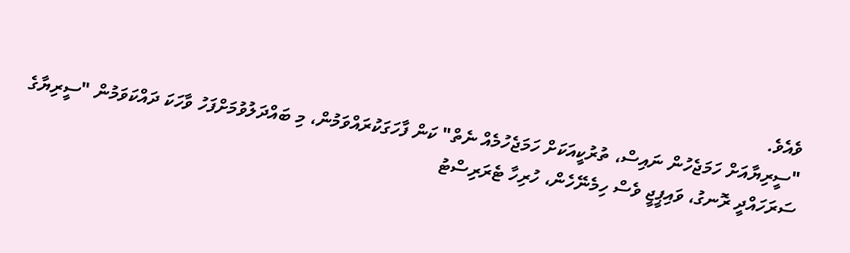ވެއެވެ.
"ސީރިޔާއަށް ހަމަޖެހުން ނައިސް، ތުރުކީއަކަށް ހަމަޖެހުމެއް ނެތް" ކަން ފާހަގަކުރައްވަމުން، މި ބައްދަލުވުމަށްފަހު ވާހަކަ ދައްކަވަމުން "ސީރިޔާގެ ސަރަހައްދީ ރޮނގު، ވައިޕީޖީ ވެސް ހިމެނޭހެން، ހުރިހާ ޓެރަރިސްޓު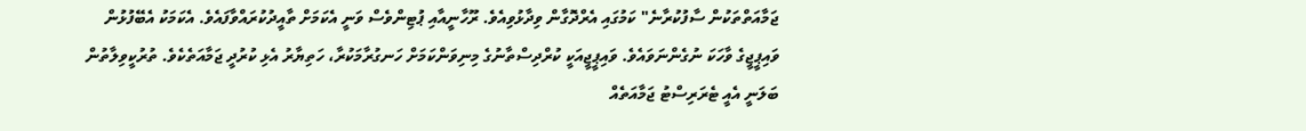ޖަމާއަތްތަކުން ސާފުކުރާނެ" ކަމުގައި އެރްދޮގާން ވިދާޅުވިއެވެ. ރޫހާނީއާއި ޕުޓިންވެސް ވަނީ އެކަމަށް ތާއީދުކުރައްވާފައެވެ. އެކަމަކު އެބޭފުޅުން ވައިޕީޖީގެ ވާހަކަ ނުގެންނަވައެވެ. ވައިޕީޖީއަކީ ކުރްދިސްތާނުގެ މިނިވަންކަމަށް ހަނގުރާމަކުރާ، ހަތިޔާރު އެޅި ކުރުދީ ޖަމާއަތެކެވެ. ތުރުކީވިލާތުން ބަލަނީ އެއީ ޓެރަރިސްޓު ޖަމާއަތެއް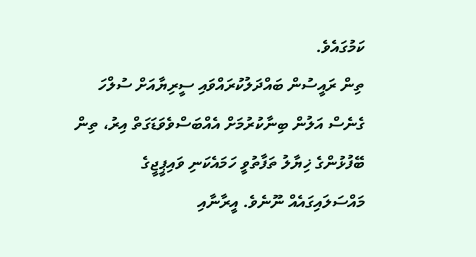ކަމުގައެވެ.
ތިން ރައީސުން ބައްދަލުކުރައްވައި ސީރިޔާއަށް ސުލްހަ ގެނެސް އަލުން ބިނާކުރުމަށް އެއްބަސްވެވަޑަގަތް އިރު، ތިން ބޭފުޅުންގެ ޚިޔާލު ތަފާތުވީ ހަމައެކަނި ވައިޕީޖީގެ މައްސަލައިގައެއް ނޫނެވެ. އީރާނާއި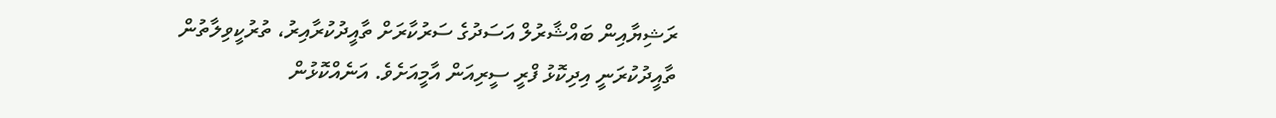ރަޝިޔާއިން ބައްޝާރުލް އަސަދުގެ ސަރުކާރަށް ތާއީދުކުރާއިރު، ތުރުކީވިލާތުން ތާއީދުކުރަނީ އިދިކޮޅު ފްރީ ސީރިއަން އާމީއަށެވެ. އަނެއްކޮޅުން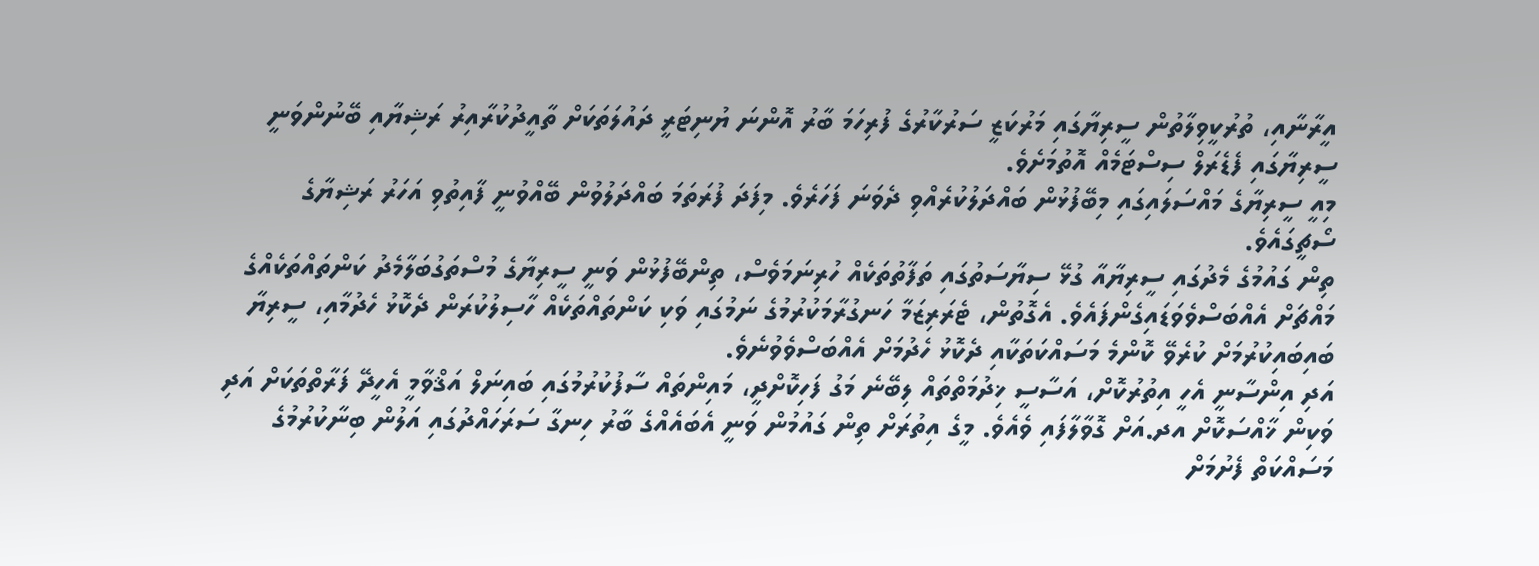އީރާނާއި، ތުރުކީވިލާތުން ސީރިޔާގައި މަރުކަޒީ ސަރުކާރުގެ ފުރިހަމަ ބާރު އޮންނަ ޔުނިޓަރީ ދައުލަތަކަށް ތާއީދުކުރާއިރު ރަޝިޔާއި ބޭނުންވަނީ ސީރިޔާގައި ފެޑެރަލް ސިސްޓަމެއް އޮތުމަށެވެ.
މިއީ ސީރިޔާގެ މައްސަލައިގައި މިބޭފުޅުން ބައްދަލުކުރެއްވި ދެވަނަ ފަހަރެވެ. މިފަދަ ފުރަތަމަ ބައްދަލުވުން ބޭއްވުނީ ފާއިތުވި އަހަރު ރަޝިޔާގެ ސޯޗީގައެވެ.
ތިން ގައުމުގެ މެދުގައި ސީރިޔާއާ ގުޅޭ ސިޔާސަތުގައި ތަފާތުތަކެއް ހުރިނަމަވެސް، ތިންބޭފުޅުން ވަނީ ސީރިޔާގެ މުސްތަގުބަލާމެދު ކަންތައްތަކެއްގެ މައްޗަށް އެއްބަސްވެވަޑައިގެންފައެވެ. އެގޮތުން، ޓެރަރިޒަމާ ހަނގުރާމަކުރުމުގެ ނަމުގައި ވަކި ކަންތައްތަކެއް ހާސިލުކުރަން ދެކޮޅު ހެދުމާއި، ސީރިޔާ ބައިބައިކުރުމަށް ކުރެވޭ ކޮންމެ މަސައްކަތަކާއި ދެކޮޅު ހެދުމަށް އެއްބަސްވެވުނެވެ.
އަދި އިންސާނީ އެހީ އިތުރުކޮށް، އަސާސީ ޚިދުމަތްތައް ލިބޭނެ މަގު ފަހިކޮށްދީ، މައިންތައް ސާފުކުރުމުގައި ބައިނަލް އަޤްވާމީ އެހީދޭ ފަރާތްތަކަށް އަދި ވަކިން ޚާއްސަކޮށް އދ.އަށް ގޮވާލާފައި ވެއެވެ. މީގެ އިތުރަށް ތިން ގައުމުން ވަނީ އެބައެއްގެ ބާރު ހިނގާ ސަރަހައްދުގައި އަލުން ބިނާކުރުމުގެ މަސައްކަތް ފެށުމަށް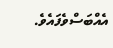އެއްބަސްވެފައެވެ.